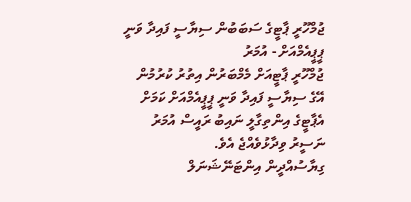ޖުމްހޫރީ ޕާޓީގެ ސަބަބުން ސިޔާސީ ފައިދާ ވަނީ ޕީޕީއެމްއަށް - އުމަރު
ޖުމްހޫރީ ޕާޓީއަށް މެމްބަރުން އިތުރު ކުރުމުން އޭގެ ސިޔާސީ ފައިދާ ވަނީ ޕީޕީއެމްއަށް ކަމަށް އެޕާޓީގެ އިންތިގާލީ ނައިބު ރައީސް އުމަރު ނަސީރު ވިދާޅުވެއްޖެ އެވެ.
ގިޔާސުއްދީން އިންޓަނޭޝަނަލް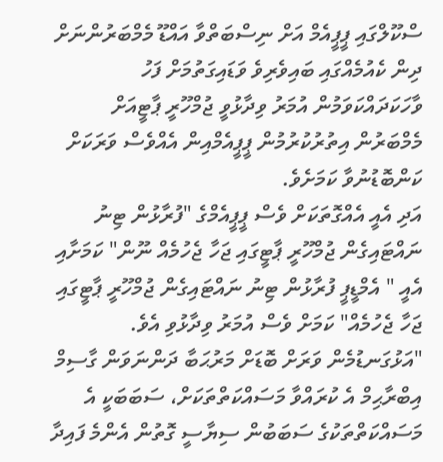ސްކޫލްގައި ޕީޕީއެމް އަށް ނިސްބަތްވާ އައްޑޫ މެމްބަރުންނަށް ދިން ކެއުމެއްގައި ބައިވެރިވެ ވަޑައިގަތުމަށް ފަހު ވާހަކަދައްކަވަމުން އުމަރު ވިދާޅުވީ ޖުމްހޫރީ ޕާޓީއަށް މެމްބަރުން އިތުރުކުރުމުން ޕީޕީއެމްއިން އެއްވެސް ވަރަކަށް ކަންބޮޑުނުވާ ކަމަށެވެ.
އަދި އެއީ އެއްގޮތަކަށް ވެސް ޕީޕީއެމްގެ "ފުރާޅުން ޓިނު ނައްޓައިގެން ޖުމްހޫރީ ޕާޓީގައި ޖަހާ ޖެހުމެއް ނޫން" ކަމަށާއި އެއީ " އެމްޑީޕީ ފުރާޅުން ޓިނު ނައްޓައިގެން ޖުމްހޫރީ ޕާޓީގައި ޖަހާ ޖެހުމެއް" ކަމަށް ވެސް އުމަރު ވިދާޅުވި އެވެ.
"އަޅުގަނޑުމެން ވަރަށް ބޮޑަށް މަރުޙަބާ ދަންނަވަން ގާސިމް އިބްރާޙިމް އެ ކުރައްވާ މަސައްކަތްތަކަށް، ސަބަބަކީ އެ މަސައްކަތްތަކުގެ ސަބަބުން ސިޔާސީ ގޮތުން އެންމެ ފައިދާ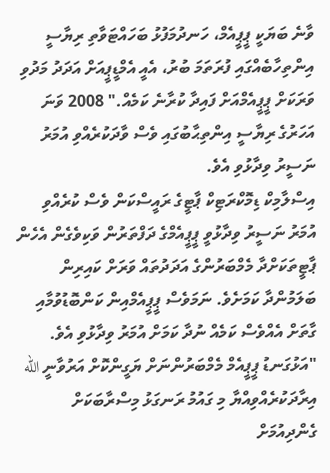ވާނެ ބަޔަކީ ޕީޕީއެމް، ހަނދުމަފުޅު ބަހައްޓަވާތި ރިޔާސީ އިންތިހާބެއްގައި ފުރަތަމަ ބުރު، އެއީ އެމްޑީޕީއަށް އަދަދު މަދުވި ވަރަކަށް ޕީޕީއެމްއަށް ފައިދާ ކުރާނެ ކަމެއް." 2008 ވަނަ އަހަރުގެ ރިޔާސީ އިންތިޙާބުގައި ވެސް ވާދަކުރެއްވި އުމަރު ނަސީރު ވިދާޅުވި އެވެ.
އިސްލާމިކް ޑިމޮކްރަޓިކް ޕާޓީގެ ރައީސްކަން ވެސް ކުރެއްވި އުމަރު ނަސީރު ވިދާޅުވީ ޕީޕީއެމްގެ ދަފްތަރުން ވަކިވެގެން އެހެން ޕާޓީތަކަށްދާ މެމްބަރުންގެ އަދަދުތައް ވަރަށް ކައިރިން ބަލަމުންދާ ކަމަށެވެ. ނަމަވެސް ޕީޕީއެމްއިން ކަންބޮޑުވުމާއި ގާތަށް އެއްވެސް ކަމެއް ނުދާ ކަމަށް އުމަރު ވިދާޅުވި އެވެ.
"އަޅުގަނޑު ޕީޕީއެމް މެމްބަރުންނަށް ޔަގީންކޮށް އަރުވާނީ الله އިރާދަކުރެއްވިއްޔާ މި ގައުމު ރަނގަޅު މިސްރާބަކަށް ގެންދިއުމަށް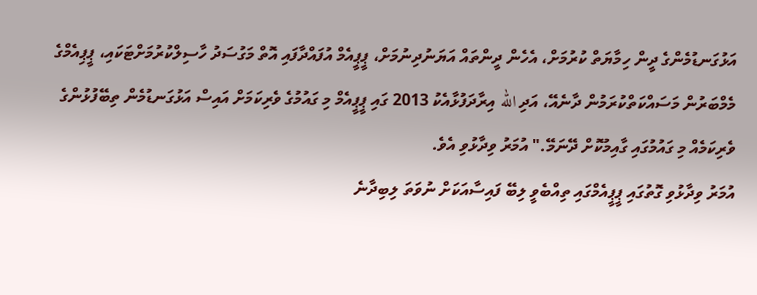އަޅުގަނޑުމެންގެ ދީން ހިމާޔަތް ކުރުމަށް، އެހެން ދީންތައް އަޔަނުދިނުމަށް، ޕީޕީއެމް އުފައްދާފައި އޮތް މަގުސަދު ހާސިލްކުރުމަށްޓަކައި، ޕީޕިއެމްގެ މެމްބަރުން މަސައްކަތްކުރަމުން ދާނެއޭ، އަދި الله އިރާދަފުޅާއެކު 2013 ގައި ޕީޕީއެމް މި ގައުމުގެ ވެރިކަމަށް އައިސް އަޅުގަނޑުމެން ތިބޭފުޅުންގެ ވެރިކަމެއް މި ގައުމުގައި ގާއިމުކޮށް ދޭނަމޭ." އުމަރު ވިދާޅުވި އެވެ.
އުމަރު ވިދާޅުވި ގޮތުގައި ޕީޕީއެމްގައި ތިއްބެވީ ލިބޭ ފައިސާއަކަށް ނުވަތަ ލިބިދާނެ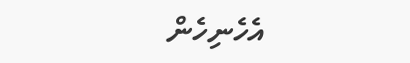އެހެނިހެން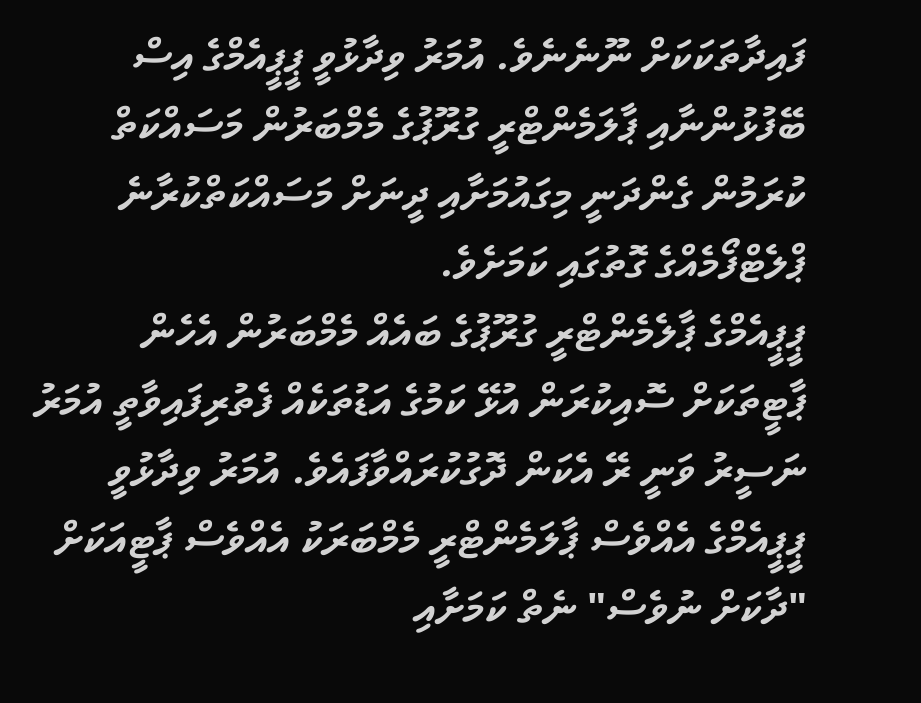ފައިދާތަކަކަށް ނޫނެނެވެ. އުމަރު ވިދާޅުވީ ޕީޕީއެމްގެ އިސް ބޭފުޅުންނާއި ޕާލަމެންޓްރީ ގުރޫޕުގެ މެމްބަރުން މަސައްކަތް ކުރަމުން ގެންދަނީ މިގައުމަށާއި ދީނަށް މަސައްކަތްކުރާނެ ޕްލެޓްފޯމެއްގެ ގޮތުގައި ކަމަށެވެ.
ޕީޕީއެމްގެ ޕާލެމެންޓްރީ ގުރޫޕުގެ ބައެއް މެމްބަރުން އެހެން ޕާޓީތަކަށް ސޮއިކުރަން އުޅޭ ކަމުގެ އަޑުތަކެއް ފެތުރިފައިވާތީ އުމަރު ނަސީރު ވަނީ ރޭ އެކަން ދޮގުކުރައްވާފައެވެ. އުމަރު ވިދާޅުވީ ޕީޕީއެމްގެ އެއްވެސް ޕާލަމެންޓްރީ މެމްބަރަކު އެއްވެސް ޕާޓީއަކަށް "ދާކަށް ނުވެސް" ނެތް ކަމަށާއި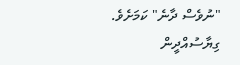"ނުވެސް ދާނެ" ކަމަށެވެ.
ގިޔާސުއްދީން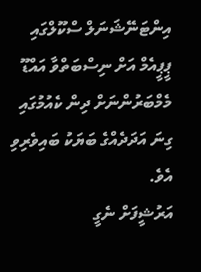އިންޓަނޭޝަނަލް ސްކޫލްގައި ޕީޕީއެމް އަށް ނިސްބަތްވާ އައްޑޫ މެމްބަރުންނަށް ދިން ކެއުމުގައި ގިނަ އަދަދެއްގެ ބަޔަކު ބައިވެރިވި އެވެ.
އަރުޝީފަށް ނެގީ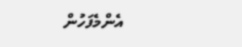އެންމެފަހުން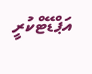އަޕްޑޭޓްކުރީ